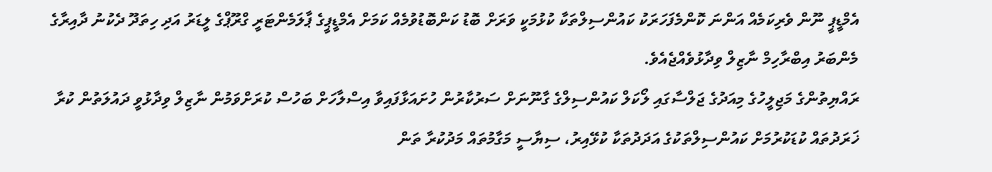އެމްޑީޕީ ނޫން ވެރިކަމެއް އަންނަ ކޮންމެފަހަރަކު ކައުންސިލްތަކާ ކުޅުމަކީ ވަރަށް ބޮޑު ކަންބޮޑުވުމެއް ކަމަށް އެމްޑީޕީގެ ޕާލަމެންޓަރީ ގްރޫޕްގެ ލީޑަރު އަދި ހިތަދޫ ދެކުނު ދާއިރާގެ މެންބަރު އިބްރާހިމް ނާޒިލް ވިދާޅުވެއްޖެއެވެ.
ރައްޔިތުންގެ މަޖިލީހުގެ މިއަދުގެ ޖަލްސާގައި ލޯކަލް ކައުންސިލްގެ ގާނޫނަށް ސަރުކާރުން ހުށައަޅާފައިވާ އިސްލާހަށް ބަހުސް ކުރަށްވަމުން ނާޒިލް ވިދާޅުވީ ދައުލަތުން ކުރާ ޚަރަދުތައް ކުޑަކުރުމަށް ކައުންސިލްތަކުގެ އަދަދުތަކާ ކުޅޭއިރު، ސިޔާސީ މަގާމުތައް މަދުކުރާ ތަން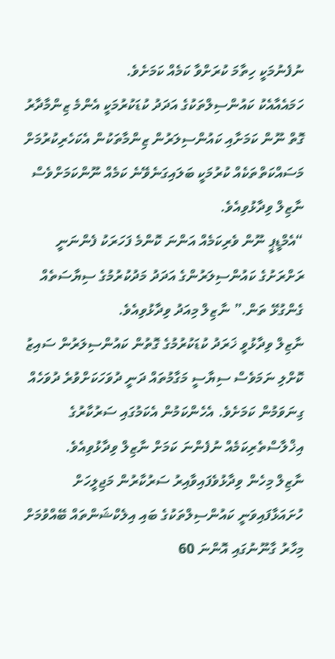ނުފެނުމަކީ ހިތާމަ ކުރަށްވާ ކަމެއް ކަމަށެވެ.
ހަމައެއާއެކު ކައުންސިލްތަކުގެ އަދަދު ކުޑަކުރުމަކީ އެންމެ ޒިންމާދާރު ގޮތް ނޫން ކަމަށާއި ކައުންސިލަރުން ޒިންމާތަކުން އެކަހެރިކުރުމަށް މަސައްކަތްތަކެއް ކުރުމަކީ ބަލައިގަނެވޭނެ ކަމެއް ނޫންކަމަށްވެސް ނާޒިލް ވިދާޅުވިއެވެ.
“އެމްޑީޕީ ނޫން ވެރިކަމެއް އަންނަ ކޮންމެ ފަހަރަކު ފެންނަނީ ރަށްރަށުގެ ކައުންސިލަރުންގެ އަދަދު މަދުކުރުމުގެ ސިޔާސަތެއް ގެންގުޅޭ ތަން.” ނާޒިލް މިއަދު ވިދާޅުވިއެވެ.
ނާޒިލް ވިދާޅުވީ ޚަރަދު ކުޑަކުރުމުގެ ގޮތުން ކައުންސިލަރުން ސައިޒު ކޮށްލި ނަމަވެސް ސިޔާސީ މަގާމުތައް ދަނީ ދުވަހަކަށްވުރެ ދުވަހެއް ގިނަވަމުން ކަމަށެވެ. އެހެންކަމުން އެކަމުގައި ސަރުކާރުގެ އިޚްލާސްތެރިކަމެއް ނުފެންނަ ކަމަށް ނާޒިލް ވިދާޅުވިއެވެ.
ނާޒިލް މިހެން ވިދާޅުވެފައިވާއިރު ސަރުކާރުން މަޖިލީހަށް ހުށައަޅާފައިވަނީ ކައުންސިލްތަކުގެ ބައި އިލެކްޝަންތައް ބޭއްވުމަށް މިހާރު ގާނޫނުގައި އޮންނަ 60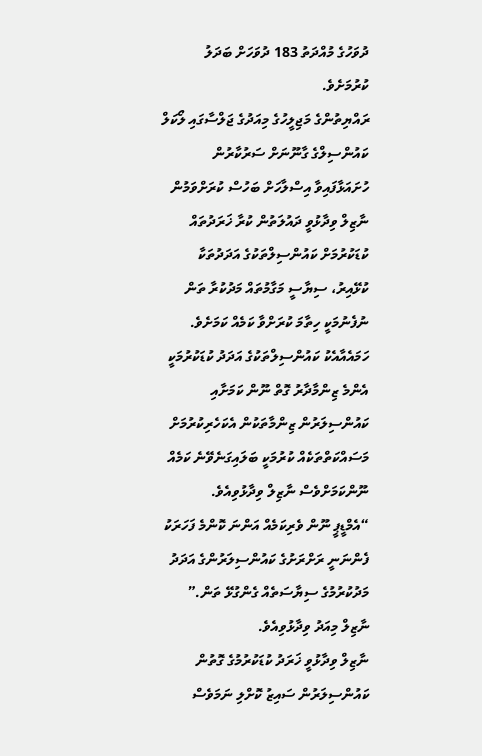ދުވަހުގެ މުއްދަތު 183 ދުވަހަށް ބަދަލު ކުރުމަށެވެ.
ރައްޔިތުންގެ މަޖިލީހުގެ މިއަދުގެ ޖަލްސާގައި ލޯކަލް ކައުންސިލްގެ ގާނޫނަށް ސަރުކާރުން ހުށައަޅާފައިވާ އިސްލާހަށް ބަހުސް ކުރަށްވަމުން ނާޒިލް ވިދާޅުވީ ދައުލަތުން ކުރާ ޚަރަދުތައް ކުޑަކުރުމަށް ކައުންސިލްތަކުގެ އަދަދުތަކާ ކުޅޭއިރު، ސިޔާސީ މަގާމުތައް މަދުކުރާ ތަން ނުފެނުމަކީ ހިތާމަ ކުރަށްވާ ކަމެއް ކަމަށެވެ.
ހަމައެއާއެކު ކައުންސިލްތަކުގެ އަދަދު ކުޑަކުރުމަކީ އެންމެ ޒިންމާދާރު ގޮތް ނޫން ކަމަށާއި ކައުންސިލަރުން ޒިންމާތަކުން އެކަހެރިކުރުމަށް މަސައްކަތްތަކެއް ކުރުމަކީ ބަލައިގަނެވޭނެ ކަމެއް ނޫންކަމަށްވެސް ނާޒިލް ވިދާޅުވިއެވެ.
“އެމްޑީޕީ ނޫން ވެރިކަމެއް އަންނަ ކޮންމެ ފަހަރަކު ފެންނަނީ ރަށްރަށުގެ ކައުންސިލަރުންގެ އަދަދު މަދުކުރުމުގެ ސިޔާސަތެއް ގެންގުޅޭ ތަން.” ނާޒިލް މިއަދު ވިދާޅުވިއެވެ.
ނާޒިލް ވިދާޅުވީ ޚަރަދު ކުޑަކުރުމުގެ ގޮތުން ކައުންސިލަރުން ސައިޒު ކޮށްލި ނަމަވެސް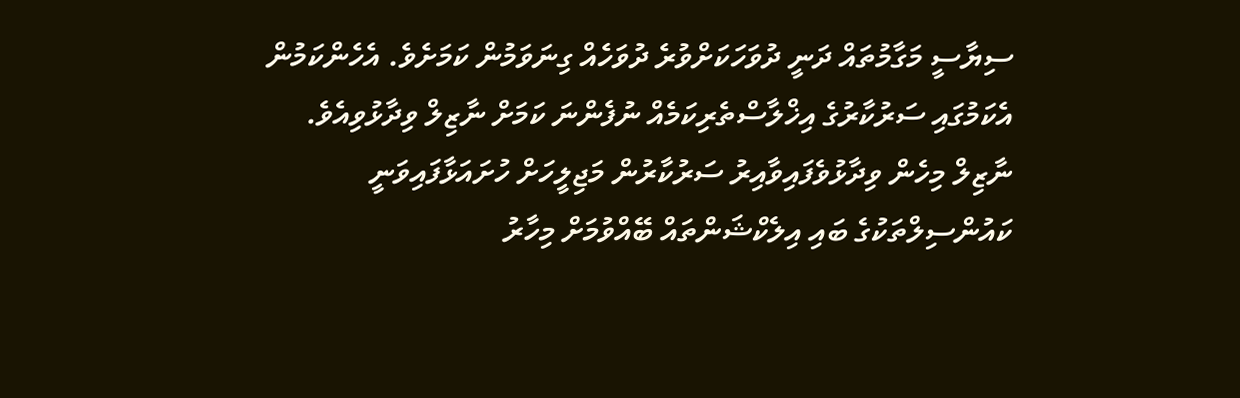ސިޔާސީ މަގާމުތައް ދަނީ ދުވަހަކަށްވުރެ ދުވަހެއް ގިނަވަމުން ކަމަށެވެ. އެހެންކަމުން އެކަމުގައި ސަރުކާރުގެ އިޚްލާސްތެރިކަމެއް ނުފެންނަ ކަމަށް ނާޒިލް ވިދާޅުވިއެވެ.
ނާޒިލް މިހެން ވިދާޅުވެފައިވާއިރު ސަރުކާރުން މަޖިލީހަށް ހުށައަޅާފައިވަނީ ކައުންސިލްތަކުގެ ބައި އިލެކްޝަންތައް ބޭއްވުމަށް މިހާރު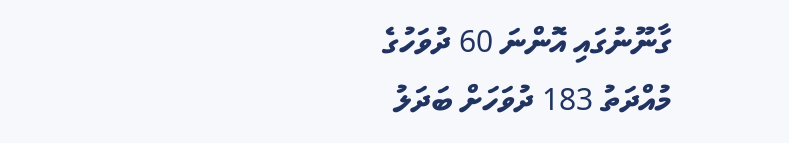ގާނޫނުގައި އޮންނަ 60 ދުވަހުގެ މުއްދަތު 183 ދުވަހަށް ބަދަލު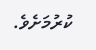ކުރުމަށެވެ.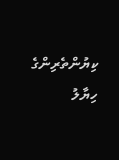ކިޔުންތެރިންގެ ހިޔާލު